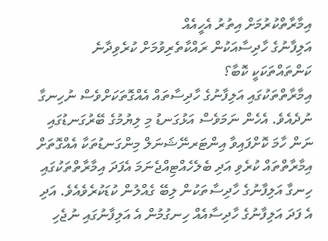އިމާރާތްކުރުމަށް އިތުރު އެހީއެއް
އަލިފާނުގެ ހާދިސާއަކުން ރައްކާތެރިވުމަށް ކުރެވިދާނެ ކަންތައްތަކަކީ ކޮބާ؟
އިމާރާތްތަކުގައި އަލިފާނުގެ ހާދިސާތައް އެއްގޮތަކަށްވެސް ނުހިނގާ ނުދެއެވެ. އެހެން ނަމަވެސް އަޅުގަނޑު މި ލިޔުމުގެ ބޭރުގަނޑުގައި ނަން ހާމަ ކޮށްފައިވާ އިންޓަރނޭޝަނަލް މިންގަނޑުތަކާ އެއްގޮތަށް އިމާރާތްތައް ކުރެވި އަދި ބެލެހެއްޓިއްޖެނަމަ އެފަދަ އިމާރާތްތަކުގައި ހިނގާ އަލިފާނުގެ ހާދިސާތަކުން ލިބޭ ގެއްލުން ކުޑަކުރެވެއެވެ. އަދި އެ ފަދަ އަލިފާނުގެ ހާދިސާއެއް ހިނގުމުން އެ އަލިފާނުގައި ނުޖެހި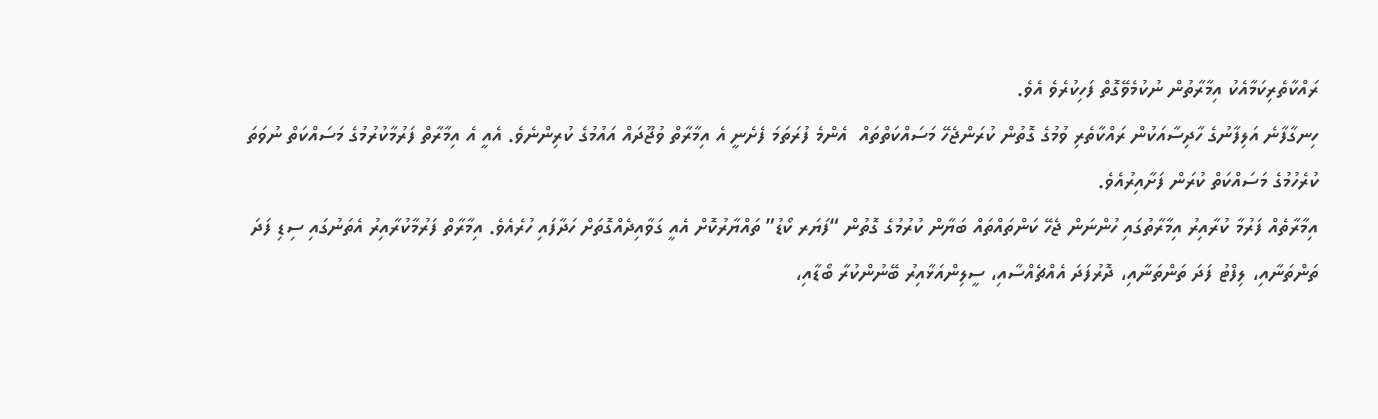ރައްކާތެރިކަމާއެކު އިމާރާތުން ނުކުމެވޭގޮތް ފަހިކުރެވެ އެވެ.
ހިނގާފާނެ އަލިފާނުގެ ހާދިސާއަކުން ރައްކާތެރި ވުމުގެ ގޮތުން ކުރަންޖެހޭ މަސައްކަތްތައް  އެންމެ ފުރަތަމަ ފެށެނީ އެ އިމާރާތް ވުޖޫދައް އައުމުގެ ކުރިންނެވެ. އެއީ އެ އިމާރާތް ފަރުމާކުރުމުގެ މަސައްކަތް ނުވަތަ ކުރެހުމުގެ މަސައްކަތް ކުރަން ފަށާއިރުއެވެ.
އިމާރާތެއް ފަރުމާ ކުރާއިރު އިމާރާތުގައި ހުންނަން ޖެހޭ ކަންތައްތައް ބަޔާން ކުރުމުގެ ގޮތުން “ފަޔަރ ކޯޑު” ތައްޔާރުކޮށް އެއީ ގަވާއިދެއްގޮތަށް ހަދާފައި ހުރެއެވެ. އިމާރާތް ފަރުމާކުރާއިރު އެތަނުގައި ސިޑި ފަދަ ތަންތަނާއި، ލިފްޓު ފަދަ ތަންތަނާއި، ދޮރުފަދަ އެއްޗެއްސާއި، ސީލިންއަޅާއިރު ބޭނުންކުރާ ބޯޑާއި،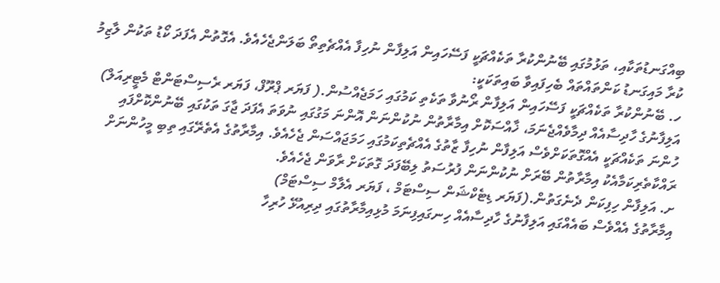ބިއްގަނޑުތަކާއި، ތަޅުމުގައި ބޭނުންކުރާ ތަކެއްޗަކީ ފަސޭހައިން އަލިފާން ނުހިފާ އެއްޗެތިތޯ ބަލަންޖެހެއެވެ. އެގޮތުން އެފަދަ ކޯޑު ތަކުން ލާޒިމު ކުރާ މައިގަނޑު ކަންތައްތައް ބެހިފައިވާ ބައިތަކަކީ:
ހ. ބޭނުންކުރާ ތަކެއްޗަކީ ފަސޭހައިން އަލިފާން ރޯނުވާ ތަކެތި ކަމުގައި ހަމަޖެއްސުން.( ފަޔަރ ޕްރޫފް، ފަޔަރ ރެސިސްޓަންޓް މެޓީރިއަލް)
އަލިފާނުގެ ހާދިސާއެއް ދިމާވެއްޖެނަމަ، ޚާއްސަކޮށް އިމާރާތުން ނުކުންނަން އޮންނަ މަގުގައި ނުވަތަ އެފަދަ ޖާގަ ތަކުގައި ބޭނުންކޮށްފައި ހުންނަ ތަކެއްޗަކީ އެއްގޮތަކަށްވެސް އަލިފާން ނުހިފާ ޒާތުގެ އެއްޗެތިކަމުގައި ހަމަޖައްސަން ޖެހެއެވެ. އިމާރާތުގެ އެތެރޭގައި ތިބި މީހުންނަށް ރައްކާތެރިކަމާއެކު އިމާރާތުން ބޭރަށް ނުކުންނަން ފުރުސަތު ލިބޭފަދަ ގޮތަކަށް ރާވަން ޖެހެއެވެ.
ށ. އަލިފާން ހިފިކަން ދެނެގަތުން.(ފަޔަރ ޑިޓެކްޝަން ސިސްޓަމް ، ފަޔަރ އެލާމް ސިސްޓަމް)
އިމާރާތުގެ އެއްވެސް ބައެއްގައި އަލިފާނުގެ ހާދިސާއެއް ހިނގައިފިނަމަ މުޅިއިމާރާތުގައި ދިރިއުޅޭ ހުރިހާ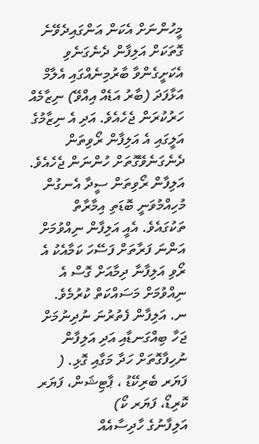މީހުންނަށް އެކަން އަންގައިދެވޭނެ ގޮތަކަށް އަލިފާން ދެނެގަނެވި އެކަށީގެންވާ ބާރުމިނެއްގައި އެލާމް އަޅާފަދަ (ބާރު އަޑެއް އިއްވޭ) ނިޒާމެއް ހަރުކުރަން ޖެހެއެވެ. އަދި އެ ނިޒާމުގެ އަލީގައި އެ އަލިފާން ރޯވިތަން ދެނެގަނެވޭގޮތަށް ހުންނަން ޖެހެއެވެ. އަލިފާން ރޯވިތަން ސީދާ އެނގުން މުހިއްމުވަނީ ބޮޑަތި އިމާރާތް ތަކުގައެވެ. އެއީ އަލިފާން ނިއްވުމަށް އަންނަ ފަރާތަށް ފަސޭހަ ކަމާއެކު އެ ރޯވި އަލިފާނާ ދިމާއަށް ގޮސް އެ ނިއްވުމަށް މަސައްކަތް ކުރުމެވެ.
ނ. އަލިފާން ފެތުރުނަ ނުދިނުމަށް ޖަހާ ބިއްގަނޑާއި އަދި އަލިފާން ނުހިފާގޮތަށް ހަދާ މަގާއި ގޮޅި. ( ފަޔަރ ބެރިކޭޑު ، ޕާޓިޝަން، ފަޔަރ ކޮރިޑޯ، ފަޔަރ ކޯ)
އަލިފާނުގެ ހާދިސާއެއް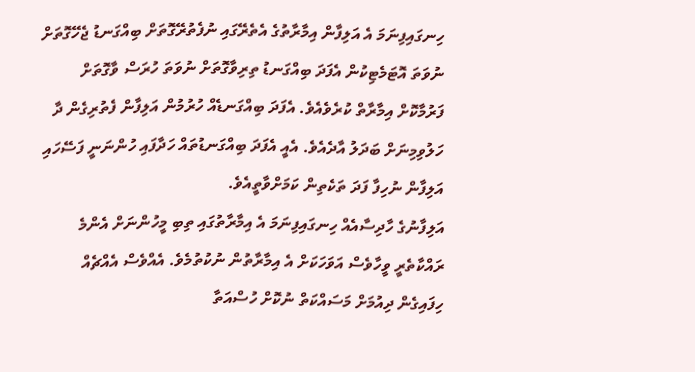ހިނގައިފިނަމަ އެ އަލިފާން އިމާރާތުގެ އެތެރޭގައި ނުފެތުރޭގޮތަށް ބިއްގަނޑު ޖެހޭގޮތަށް ނުވަތަ އޮޓަމެޓިކުން އެފަދަ ބިއްގަނޑު ތިރިވާގޮތަށް ނުވަތަ ހުރަސް ވާގޮތަށް ފަރުމާކޮށް އިމާރާތް ކުރެވެއެވެ. އެފަދަ ބިއްގަނޑެއް ހުރުމުން އަލިފާން ފެތުރިގެން ދާ ހަލުވިމިނަށް ބަދަލު އާދެއެވެ. އެއީ އެފަދަ ބިއްގަނޑުތައް ހަދާފައި ހުންނަނީ ފަސޭހައި އަލިފާން ނުހިފާ ފަދަ ތަކެތިން ކަމަށްވާތީއެވެ.
އަލިފާނުގެ ހާދިސާއެއް ހިނގައިފިނަމަ އެ އިމާރާތުގައި ތިބި މީހުންނަށް އެންމެ ރައްކާތެރީ ވީހާވެސް އަވަހަކަށް އެ އިމާރާތުން ނުކުތުމެވެ. އެއްވެސް އެއްޗެއް ހިފައިގެން ދިއުމަށް މަސައްކަތް ނުކޮށް ހުސްއަތާ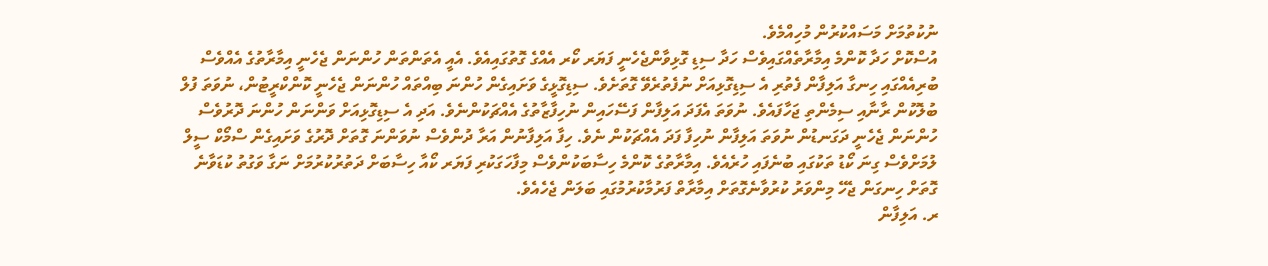ނުކުތުމަށް މަސައްކުރުން މުހިއްމެވެ.
އުސްކޮށް ހަދާ ކޮންމެ އިމާރާތެއްގައިވެސް ހަދާ ސިޑި ގޮޅިވާންޖެހެނީ ފަޔަރ ކޯރ އެއްގެ ގޮތުގައިއެވެ. އެއީ އެތަންތަން ހުންނަން ޖެހެނީ އިމާރާތުގެ އެއްވެސް ބުރިއެއްގައި ހިނގާ އަލިފާން ފެތުރި އެ ސިޑިގޮޅިއަށް ނުފެތުރެވޭ ގޮތަށެވެ. ސިޑިގޮޅީގެ ވަށައިގެން ހުންނަ ބިއްތައް ހުންނަން ޖެހެނީ ކޮންކްރީޓުން، ނުވަތަ ފުލް ބުލޮކުން ރާނާއި ސިމެންތި ޖަހާފައެވެ. ނުވަތަ އެފަދަ އަލިފާން ފަސޭހައިން ނުހިފާޒާތުގެ އެއްޗަކުންނެވެ. އަދި އެ ސިޑިގޮޅިއަށް ވަންނަން ހުންނަ ދޮރުވެސް ހުންނަން ޖެހެނީ ދަގަނޑުން ނުވަތަ އަލިފާން ނުހިފާ ފަދަ އެއްޗަކުން ނެވެ. ހިފާ އަލިފާނުން އަރާ ދުންވެސް ނުވަންނަ ގޮތަށް ދޮރުގެ ވަށައިގެން ސްމޯކް ސީލް ލުމަށްވެސް ގިނަ ކޯޑު ތަކުގައި ބުނެފައި ހުރެއެވެ. އިމާރާތުގެ ކޮންމެ ހިސާބަކުންވެސް މިފާހަގަކުރި ފަޔަރ ކޯއާ ހިސާބަށް ދަތުރުކުރުމަށް ނަގާ ވަގުތު ކުޑަވާނެ ގޮތަށް ހިނގަން ޖެހޭ މިންވަރު ކުރުވާނެގޮތަށް އިމާރާތް ފަރުމާކުރުމުގައި ބަލަން ޖެހެއެވެ.
ރ. އަލިފާން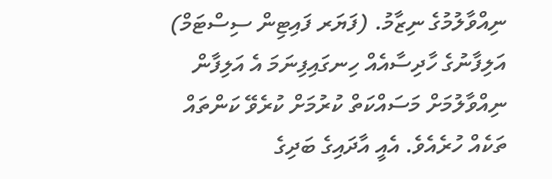ނިއްވާލުމުގެ ނިޒާމު. (ފަޔަރ ފައިޓިން ސިސްޓަމް)
އަލިފާނުގެ ހާދިސާއެއް ހިނގައިފިނަމަ އެ އަލިފާން ނިއްވާލުމަށް މަސައްކަތް ކުރުމަށް ކުރެވޭ ކަންތައް ތަކެއް ހުރެއެވެ. އެއީ އާދައިގެ ބަދިގެ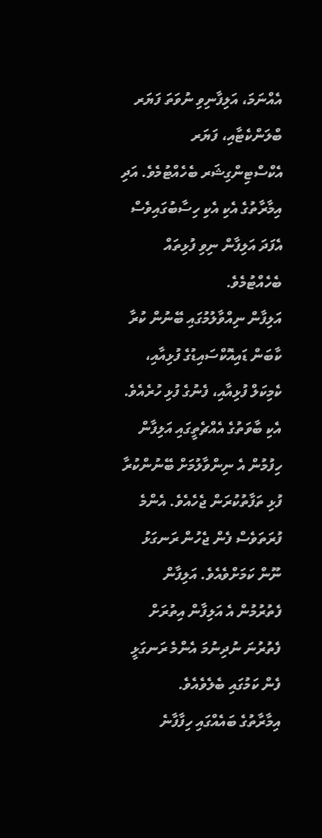އެއްނަމަ، އަލިފާނިވި ނުވަތަ ފަޔަރ ބްލަންކެޓާއި، ފަޔަރ އެކްސްޓިންގިޝަރ ބެހެއްޓުމެވެ. އަދި އިމާރާތުގެ އެކި އެކި ހިސާބުގައިވެސް އެފަދަ އަލިފާން ނިވި ފުޅިތައް ބެހެއްޓުމެވެ.
އަލިފާން ނިއްވާލުމުގައި ބޭނުން ކުރާ ކާބަން ޑައިއޮކްސައިޑުގެ ފުޅިއާއި، ކެމިކަލް ފުޅިއާއި، ފެނުގެ ފުޅި ހުރެއެވެ. އެކި ބާވަތުގެ އެއްޗެތީގައި އަލިފާން ހިފުމުން އެ ނިންވާލުމަށް ބޭނުންކުރާ ފުޅި ތަފާތުކުރަން ޖެހެއެވެ. އެންމެ ފުރަތަވެސް ފެން ޖެހުން ރަނގަޅު ނޫން ކަމަށްވެއެވެ. އަލިފާން ފެތުރުމުން އެ އަލިފާން އިތުރަށް ފެތުރުނަ ނުދިނުމަ އެންމެ ރަނގަޅީ ފެން ކަމުގައި ބެލެވެއެވެ.
އިމާރާތުގެ ބައެއްގައި ހިފާފާނެ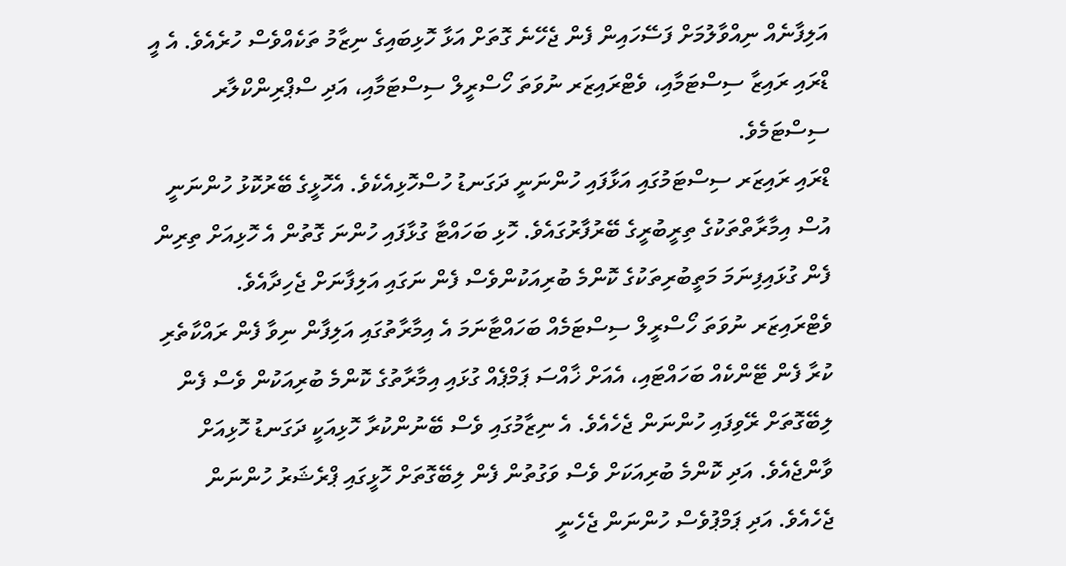އަލިފާނެއް ނިއްވާލުމަށް ފަސޭހައިން ފެން ޖެހޭނެ ގޮތަށް އަޅާ ހޮޅިބައިގެ ނިޒާމު ތަކެއްވެސް ހުރެއެވެ. އެ އީ ޑްރައި ރައިޒާ ސިސްޓަމާއި، ވެޓްރައިޒަރ ނުވަތަ ހޯސްރީލް ސިސްޓަމާއި، އަދި ސްޕްރިންކްލާރ ސިސްޓަމެވެ.
ޑްރައި ރައިޒަރ ސިސްޓަމުގައި އަޅާފައި ހުންނަނީ ދަގަނޑު ހުސްހޮޅިއެކެވެ. އެހޮޅީގެ ބޭރުކޮޅު ހުންނަނީ އުސް އިމާރާތްތަކުގެ ތިރީބުރީގެ ބޭރުފާރުގައެވެ. ހޮޅި ބަހައްޓާ ގުޅާފައި ހުންނަ ގޮތުން އެ ހޮޅިއަށް ތިރިން ފެން ގުޅައިފިނަމަ މަތީބުރިތަކުގެ ކޮންމެ ބުރިއަކުންވެސް ފެން ނަގައި އަލިފާނަށް ޖެހިދާއެވެ.
ވެޓްރައިޒަރ ނުވަތަ ހޯސްރީލް ސިސްޓަމެއް ބަހައްޓާނަމަ އެ އިމާރާތުގައި އަލިފާން ނިވާ ފެން ރައްކާތެރި ކުރާ ފެން ޓޭންކެއް ބަހައްޓައި، އެއަށް ޚާއްސަ ޕަމްޕެއް ގުޅައި އިމާރާތުގެ ކޮންމެ ބުރިއަކުން ވެސް ފެން ލިބޭގޮތަށް ރޭވިފައި ހުންނަން ޖެހެއެވެ. އެ ނިޒާމުގައި ވެސް ބޭނުންކުރާ ހޮޅިއަކީ ދަގަނޑު ހޮޅިއަށް ވާންޖެއެވެ. އަދި ކޮންމެ ބުރިއަކަށް ވެސް ވަގުތުން ފެން ލިބޭގޮތަށް ހޮޅީގައި ޕްރެޝަރު ހުންނަން ޖެހެއެވެ. އަދި ޕަމްޕުވެސް ހުންނަން ޖެހެނީ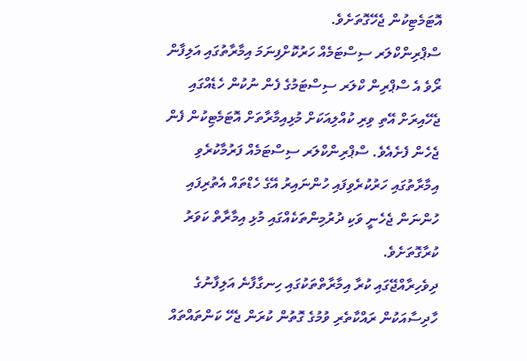އޮޓަމެޓިކުން ޖެހޭގޮތަށެވެ.
ސްޕްރިންކްލަރ ސިސްޓަމެއް ހަރުކޮށްފިނަމަ އިމާރާތުގައި އަލިފާން ރޯވެ އެ ސްޕްރިން ކްލަރ ސިސްޓަމުގެ ފެން ނުކުން ހެޑެއްގައި ޖެހޭއިރަށް އޭތި ވިރި ކުއްލިއަކަށް މުޅިއިމާރާތަށް އޮޓަމެޓިކުން ފެން ޖެހެން ފެށެއެވެ. ސްޕްރިންކްލަރ ސިސްޓަމެއް ފަރުމާކުރެވި އިމާރާތުގައި ހަރުކުރެވިފައި ހުންނައިރު އޭގެ ހެޑްތައް އެތުރިފައި ހުންނަން ޖެހެނީ ވަކި ދުރުމިންތަކެއްގައި މުޅި އިމާރާތް ކަވަރު ކުރާގޮތަށެވެ.
ދިވެހިރާއްޖޭގައި ކުރާ އިމާރާތްތަކުގައި ހިނގާފާނެ އަލިފާނުގެ ހާދިސާއަކުން ރައްކާތެރި ވުމުގެ ގޮތުން ކުރަން ޖެހޭ ކަންތައްތައް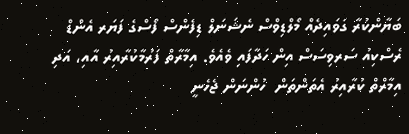ބަޔާންކުރާ ގަވައިދެއް މޯލްޑިވްސް ނެޝަނަލް ޑިފެންސް ފޯސްގެ ފަޔަރ އެންޑް ރެސްކިއު ސަރވިސަސް އިން ހަދާފައި ވެއެވެ. އިމާރާތް ފަރުމާކުރާއިރު އާއި، އަދި އިމާރްތް ކުރާއިރު އެތަންތަން  ހުންނަން ޖެހެނީ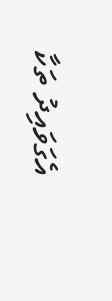އެގަވައިދު ތަކާ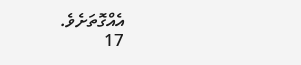އެއްގޮތަށެވެ.
17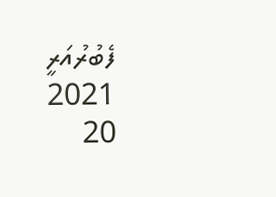ފެބުރުއަރީ 2021
20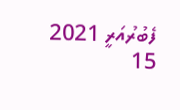ފެބުރުއަރީ 2021
15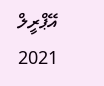އޭޕްރީލް 2021